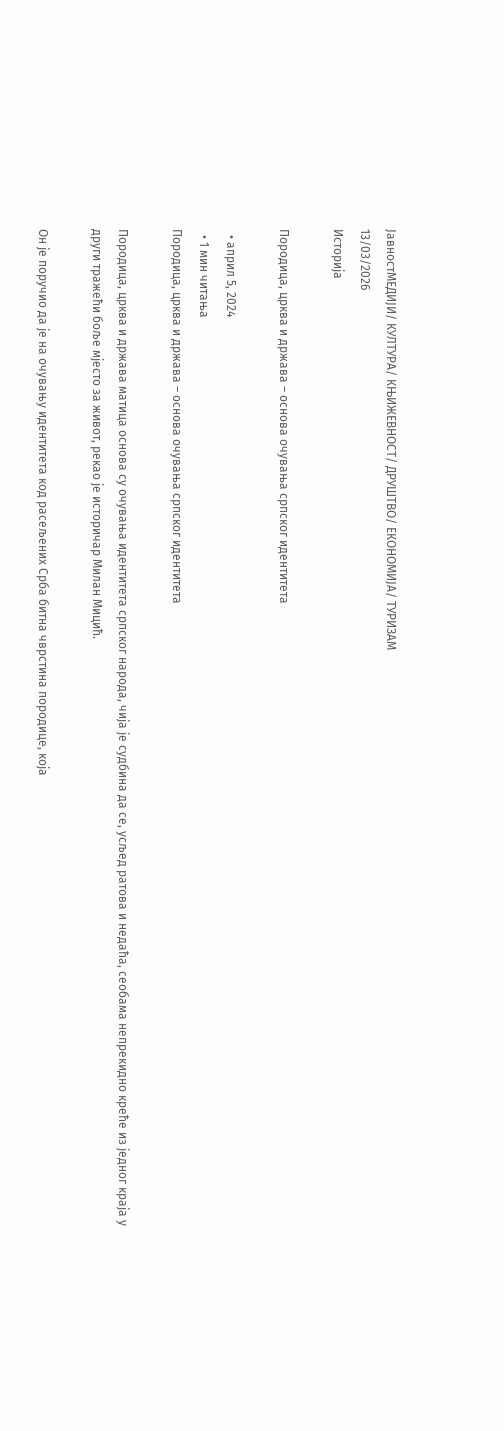ЈавностМЕДИЈИ/ КУЛТУРА/ КЊИЖЕВНОСТ/ ДРУШТВО/ ЕКОНОМИЈА/ ТУРИЗАМ
13/03/2026
Историја

Породица, црква и држава – основа очувања српског идентитета

  • април 5, 2024
  • 1 мин читања
Породица, црква и држава – основа очувања српског идентитета

Породица, црква и држава матица основа су очувања идентитета српског народа, чија је судбина да се, усљед ратова и недаћа, сеобама непрекидно креће из једног краја у други тражећи боље мјесто за живот, рекао је историчар Милан Мицић.

Он је поручио да је на очувању идентитета код расељених Срба битна чврстина породице, која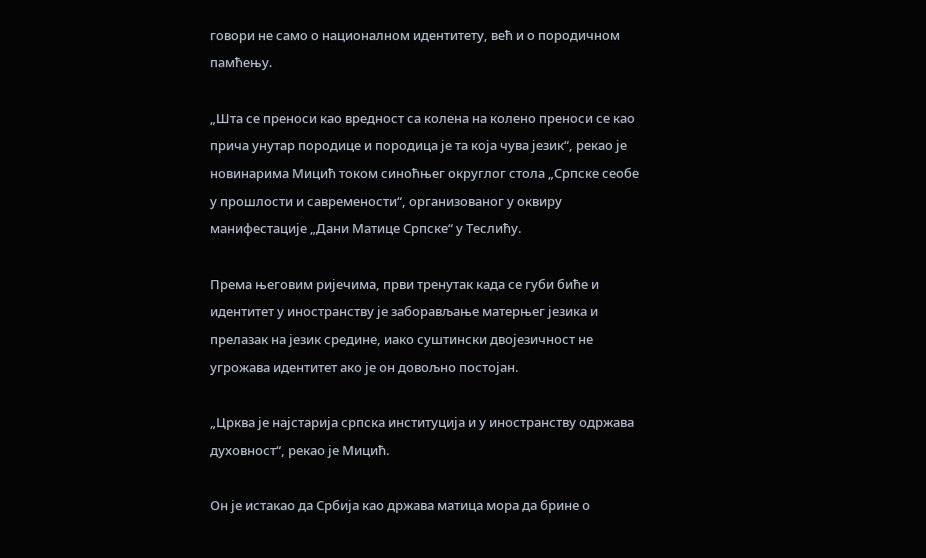говори не само о националном идентитету, већ и о породичном памћењу.

„Шта се преноси као вредност са колена на колено преноси се као прича унутар породице и породица је та која чува језик“, рекао је новинарима Мицић током синоћњег округлог стола „Српске сеобе у прошлости и савремености“, организованог у оквиру манифестације „Дани Матице Српске“ у Теслићу.

Према његовим ријечима, први тренутак када се губи биће и идентитет у иностранству је заборављање матерњег језика и прелазак на језик средине, иако суштински двојезичност не угрожава идентитет ако је он довољно постојан.

„Црква је најстарија српска институција и у иностранству одржава духовност“, рекао је Мицић.

Он је истакао да Србија као држава матица мора да брине о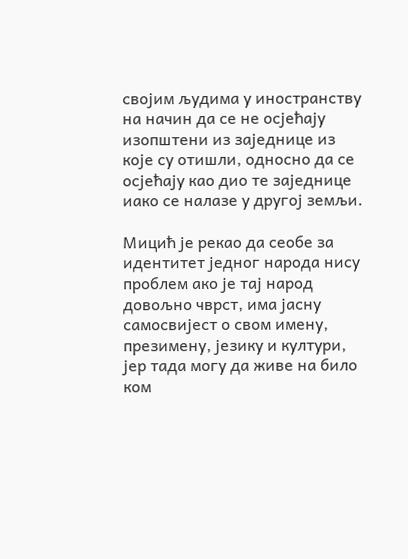својим људима у иностранству на начин да се не осјећају изопштени из заједнице из које су отишли, односно да се осјећају као дио те заједнице иако се налазе у другој земљи.

Мицић је рекао да сеобе за идентитет једног народа нису проблем ако је тај народ довољно чврст, има јасну самосвијест о свом имену, презимену, језику и култури, јер тада могу да живе на било ком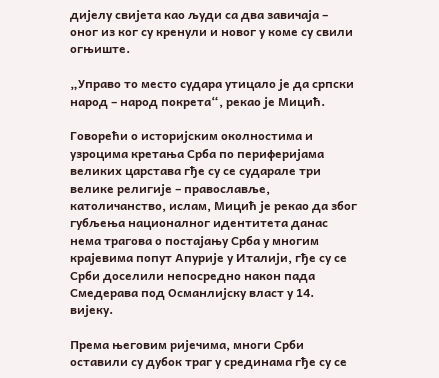дијелу свијета као људи са два завичаја – оног из ког су кренули и новог у коме су свили огњиште.

„Управо то место судара утицало је да српски народ – народ покрета“, рекао је Мицић.

Говорећи о историјским околностима и узроцима кретања Срба по периферијама великих царстава гђе су се сударале три велике религије – православље, католичанство, ислам, Мицић је рекао да због губљења националног идентитета данас нема трагова о постајању Срба у многим крајевима попут Апурије у Италији, гђе су се Срби доселили непосредно након пада Смедерава под Османлијску власт у 14. вијеку.

Према његовим ријечима, многи Срби оставили су дубок траг у срединама гђе су се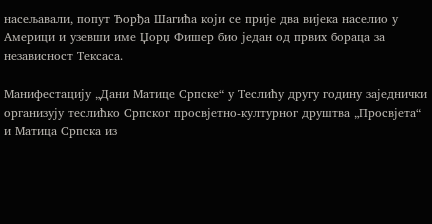насељавали, попут Ђорђа Шагића који се прије два вијека населио у Америци и узевши име Џорџ Фишер био један од првих бораца за независност Тексаса.

Манифестацију „Дани Матице Српске“ у Теслићу другу годину заједнички организују теслићко Српског просвјетно-културног друштва „Просвјета“ и Матица Српска из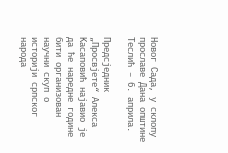Новог Сада, у склопу прославе Дана општине Теслић – 6. априла.

Предсједник „Просвјете“ Алекса Kасаповић најавио је да ће наредне године бити организован научни скуп о историји српског народа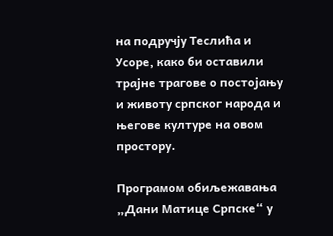на подручју Теслића и Усоре, како би оставили трајне трагове о постојању и животу српског народа и његове културе на овом простору.

Програмом обиљежавања „Дани Матице Српске“ у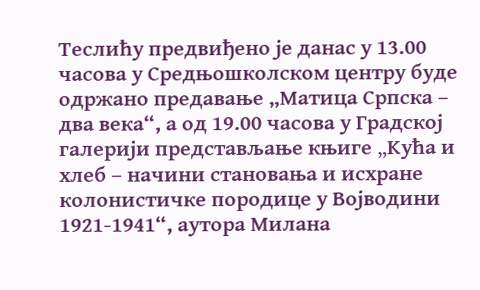Теслићу предвиђено је данас у 13.00 часова у Средњошколском центру буде одржано предавање „Матица Српска – два века“, а од 19.00 часова у Градској галерији представљање књиге „Kућа и хлеб – начини становања и исхране колонистичке породице у Војводини 1921-1941“, аутора Милана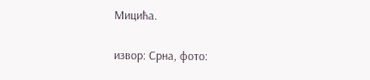Мицића.

извор: Срна, фото: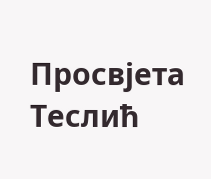Просвјета Теслић